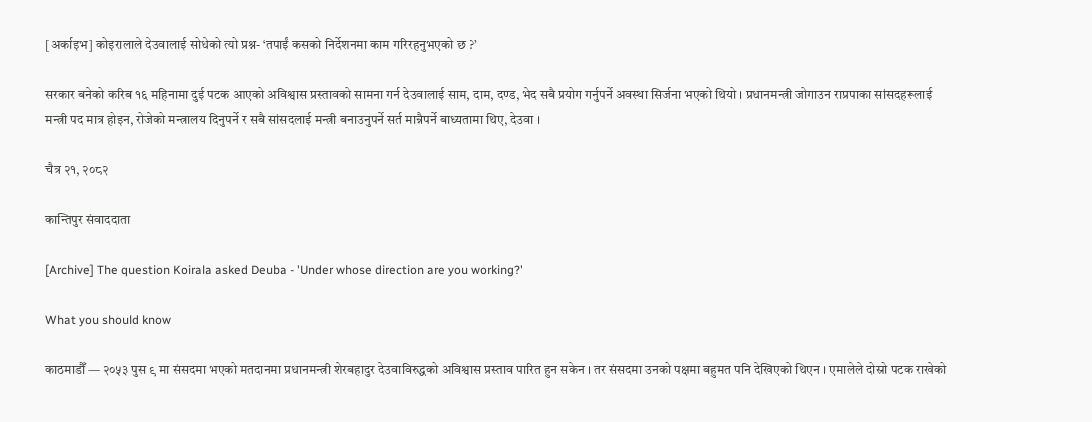[अर्काइभ] कोइरालाले देउवालाई सोधेको त्यो प्रश्न- ‘तपाईं कसको निर्देशनमा काम गरिरहनुभएको छ ?’

सरकार बनेको करिब १६ महिनामा दुई पटक आएको अविश्वास प्रस्तावको सामना गर्न देउवालाई साम, दाम, दण्ड, भेद सबै प्रयोग गर्नुपर्ने अवस्था सिर्जना भएको थियो । प्रधानमन्त्री जोगाउन राप्रपाका सांसदहरूलाई मन्त्री पद मात्र होइन, रोजेको मन्त्रालय दिनुपर्ने र सबै सांसदलाई मन्त्री बनाउनुपर्ने सर्त मान्नैपर्ने बाध्यतामा थिए, देउवा ।

चैत्र २१, २०८२

कान्तिपुर संवाददाता

[Archive] The question Koirala asked Deuba - 'Under whose direction are you working?'

What you should know

काठमाडौँ — २०५३ पुस ९ मा संसदमा भएको मतदानमा प्रधानमन्त्री शेरबहादुर देउवाविरुद्धको अविश्वास प्रस्ताव पारित हुन सकेन । तर संसदमा उनको पक्षमा बहुमत पनि देखिएको थिएन । एमालेले दोस्रो पटक राखेको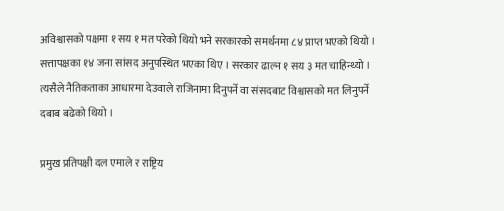अविश्वासको पक्षमा १ सय १ मत परेको थियो भने सरकारको समर्थनमा ८४ प्राप्त भएको थियो । सत्तापक्षका १४ जना सांसद अनुपस्थित भएका थिए । सरकार ढाल्न १ सय ३ मत चाहिन्थ्यो । त्यसैले नैतिकताका आधारमा देउवाले राजिनामा दिनुपर्ने वा संसदबाट विश्वासको मत लिनुपर्ने दबाब बढेको थियो ।

प्रमुख प्रतिपक्षी दल एमाले र राष्ट्रिय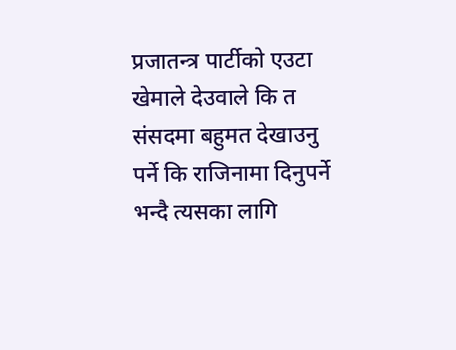प्रजातन्त्र पार्टीको एउटा खेमाले देउवाले कि त संसदमा बहुमत देखाउनु पर्ने कि राजिनामा दिनुपर्ने भन्दै त्यसका लागि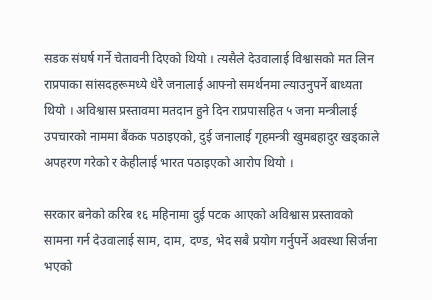सडक संघर्ष गर्ने चेतावनी दिएको थियो । त्यसैले देउवालाई विश्वासको मत लिन राप्रपाका सांसदहरूमध्ये धेरै जनालाई आफ्नो समर्थनमा ल्याउनुपर्ने बाध्यता थियो । अविश्वास प्रस्तावमा मतदान हुने दिन राप्रपासहित ५ जना मन्त्रीलाई उपचारको नाममा बैंकक पठाइएको, दुई जनालाई गृहमन्त्री खुमबहादुर खड्काले अपहरण गरेको र केहीलाई भारत पठाइएको आरोप थियो ।

सरकार बनेको करिब १६ महिनामा दुई पटक आएको अविश्वास प्रस्तावको सामना गर्न देउवालाई साम, दाम, दण्ड, भेद सबै प्रयोग गर्नुपर्ने अवस्था सिर्जना भएको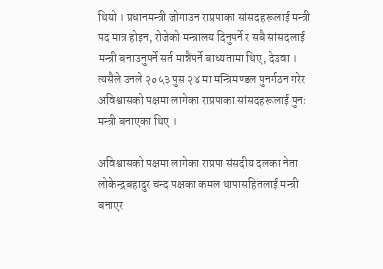थियो । प्रधानमन्त्री जोगाउन राप्रपाका सांसदहरूलाई मन्त्री पद मात्र होइन, रोजेको मन्त्रालय दिनुपर्ने र सबै सांसदलाई मन्त्री बनाउनुपर्ने सर्त मान्नैपर्ने बाध्यतामा थिए, देउवा । त्यसैले उनले २०५३ पुस २४ मा मन्त्रिमण्डल पुनर्गठन गरेर अविश्वासको पक्षमा लागेका राप्रपाका सांसदहरूलाई पुनः मन्त्री बनाएका थिए ।

अविश्वासको पक्षमा लागेका राप्रपा संसदीय दलका नेता लोकेन्द्रबहादुर चन्द पक्षका कमल थापासहितलाई मन्त्री बनाएर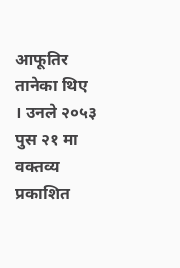आफूतिर तानेका थिए । उनले २०५३ पुस २१ मा वक्तव्य प्रकाशित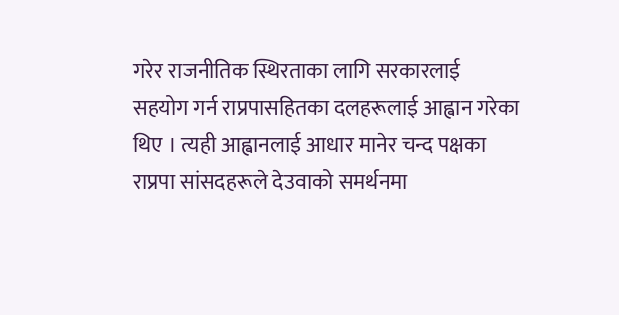गरेर राजनीतिक स्थिरताका लागि सरकारलाई सहयोग गर्न राप्रपासहितका दलहरूलाई आह्वान गरेका थिए । त्यही आह्वानलाई आधार मानेर चन्द पक्षका राप्रपा सांसदहरूले देउवाको समर्थनमा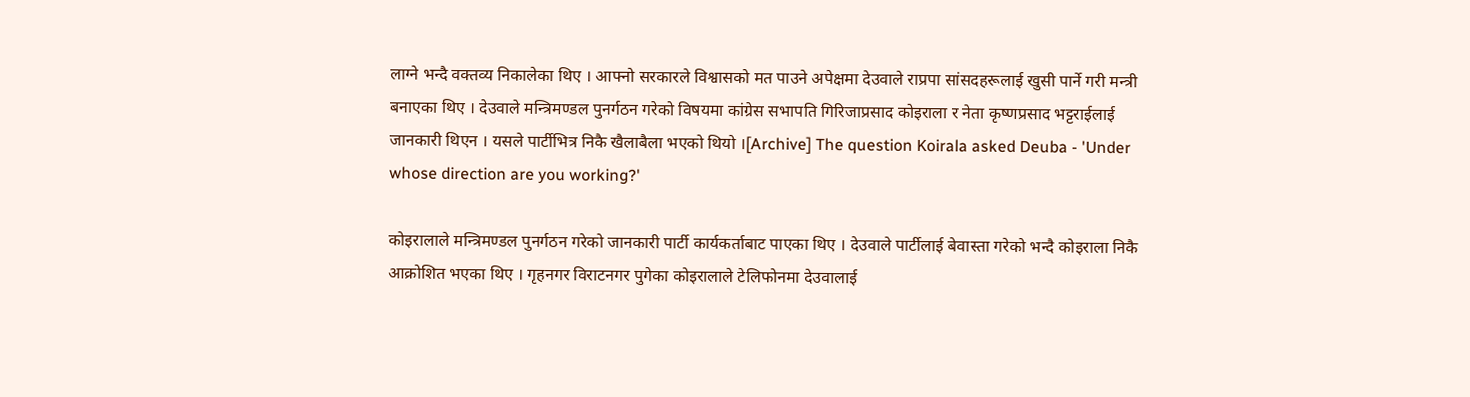लाग्ने भन्दै वक्तव्य निकालेका थिए । आफ्नो सरकारले विश्वासको मत पाउने अपेक्षमा देउवाले राप्रपा सांसदहरूलाई खुसी पार्ने गरी मन्त्री बनाएका थिए । देउवाले मन्त्रिमण्डल पुनर्गठन गरेको विषयमा कांग्रेस सभापति गिरिजाप्रसाद कोइराला र नेता कृष्णप्रसाद भट्टराईलाई जानकारी थिएन । यसले पार्टीभित्र निकै खैलाबैला भएको थियो ।[Archive] The question Koirala asked Deuba - 'Under whose direction are you working?'

कोइरालाले मन्त्रिमण्डल पुनर्गठन गरेको जानकारी पार्टी कार्यकर्ताबाट पाएका थिए । देउवाले पार्टीलाई बेवास्ता गरेको भन्दै कोइराला निकै आक्रोशित भएका थिए । गृहनगर विराटनगर पुगेका कोइरालाले टेलिफोनमा देउवालाई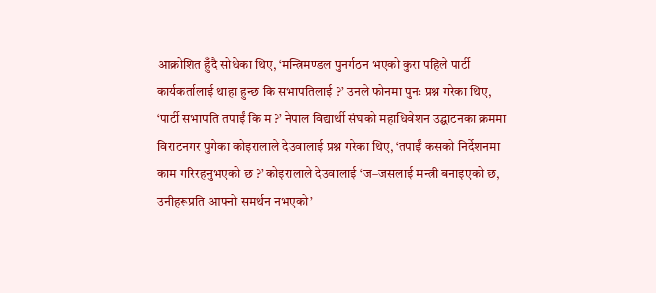आक्रोशित हुँदै सोधेका थिए, ‘मन्त्रिमण्डल पुनर्गठन भएको कुरा पहिले पार्टी कार्यकर्तालाई थाहा हुन्छ कि सभापतिलाई ?’ उनले फोनमा पुनः प्रश्न गरेका थिए, ‘पार्टी सभापति तपाईं कि म ?’ नेपाल विद्यार्थी संघको महाधिवेशन उद्घाटनका क्रममा विराटनगर पुगेका कोइरालाले देउवालाई प्रश्न गरेका थिए, ‘तपाईं कसको निर्देशनमा काम गरिरहनुभएको छ ?’ कोइरालाले देउवालाई ‘ज–जसलाई मन्त्री बनाइएको छ, उनीहरूप्रति आफ्नो समर्थन नभएको’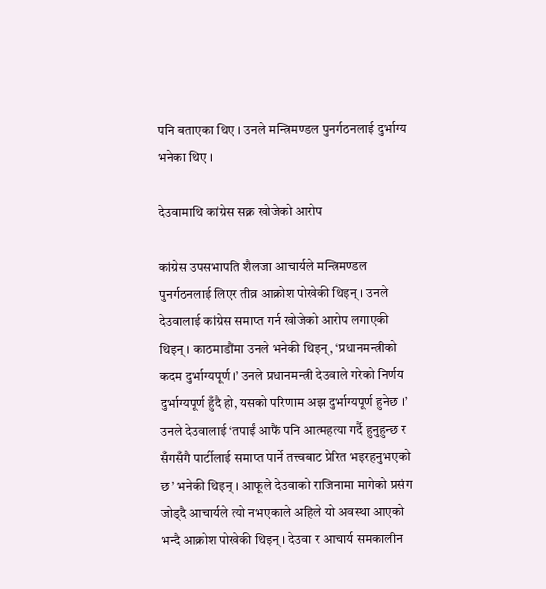पनि बताएका थिए । उनले मन्त्रिमण्डल पुनर्गठनलाई दुर्भाग्य भनेका थिए ।

देउवामाथि कांग्रेस सक्न खोजेको आरोप

कांग्रेस उपसभापति शैलजा आचार्यले मन्त्रिमण्डल पुनर्गठनलाई लिएर तीव्र आक्रोश पोखेकी थिइन् । उनले देउवालाई कांग्रेस समाप्त गर्न खोजेको आरोप लगाएकी थिइन् । काठमाडौंमा उनले भनेकी थिइन्, ‘प्रधानमन्त्रीको कदम दुर्भाग्यपूर्ण ।’ उनले प्रधानमन्त्री देउवाले गरेको निर्णय दुर्भाग्यपूर्ण हुँदै हो, यसको परिणाम अझ दुर्भाग्यपूर्ण हुनेछ ।’ उनले देउवालाई ‘तपाईं आफैं पनि आत्महत्या गर्दै हुनुहुन्छ र सँगसँगै पार्टीलाई समाप्त पार्ने तत्त्वबाट प्रेरित भइरहनुभएको छ’ भनेकी थिइन् । आफूले देउवाको राजिनामा मागेको प्रसंग जोड्दै आचार्यले त्यो नभएकाले अहिले यो अवस्था आएको भन्दै आक्रोश पोखेकी थिइन् । देउवा र आचार्य समकालीन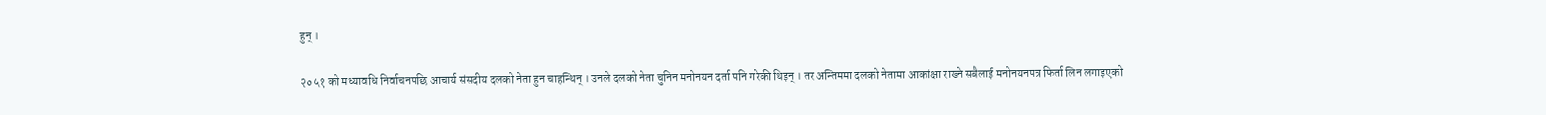हुन् ।

२०५१ को मध्यावधि निर्वाचनपछि आचार्य संसदीय दलको नेता हुन चाहन्थिन् । उनले दलको नेता चुनिन मनोनयन दर्ता पनि गरेकी थिइन् । तर अन्तिममा दलको नेतामा आकांक्षा राख्ने सबैलाई मनोनयनपत्र फिर्ता लिन लगाइएको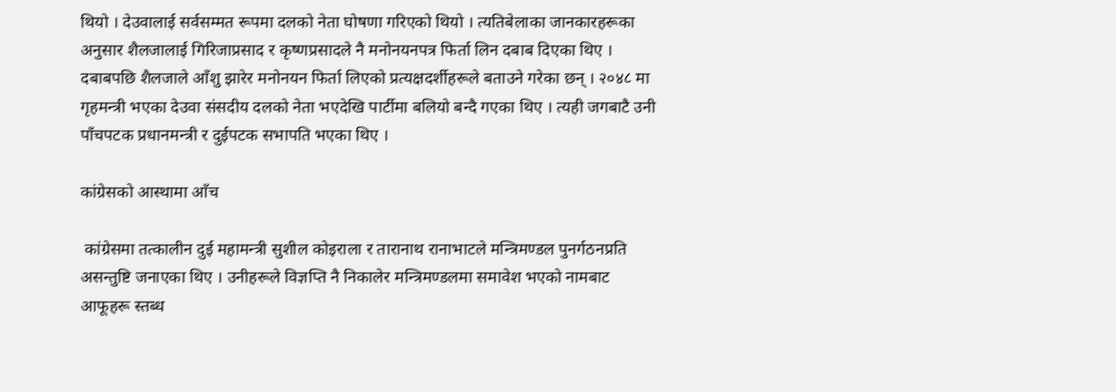थियो । देउवालाई सर्वसम्मत रूपमा दलको नेता घोषणा गरिएको थियो । त्यतिबेलाका जानकारहरूका अनुसार शैलजालाई गिरिजाप्रसाद र कृष्णप्रसादले नै मनोनयनपत्र फिर्ता लिन दबाब दिएका थिए । दबाबपछि शैलजाले आँशु झारेर मनोनयन फिर्ता लिएको प्रत्यक्षदर्शीहरूले बताउने गरेका छन् । २०४८ मा गृहमन्त्री भएका देउवा संसदीय दलको नेता भएदेखि पार्टीमा बलियो बन्दै गएका थिए । त्यही जगबाटै उनी पाँचपटक प्रधानमन्त्री र दुईपटक सभापति भएका थिए ।

कांग्रेसको आस्थामा आँच

 कांग्रेसमा तत्कालीन दुई महामन्त्री सुशील कोइराला र तारानाथ रानाभाटले मन्त्रिमण्डल पुनर्गठनप्रति असन्तुष्टि जनाएका थिए । उनीहरूले विज्ञप्ति नै निकालेर मन्त्रिमण्डलमा समावेश भएको नामबाट आफूहरू स्तब्ध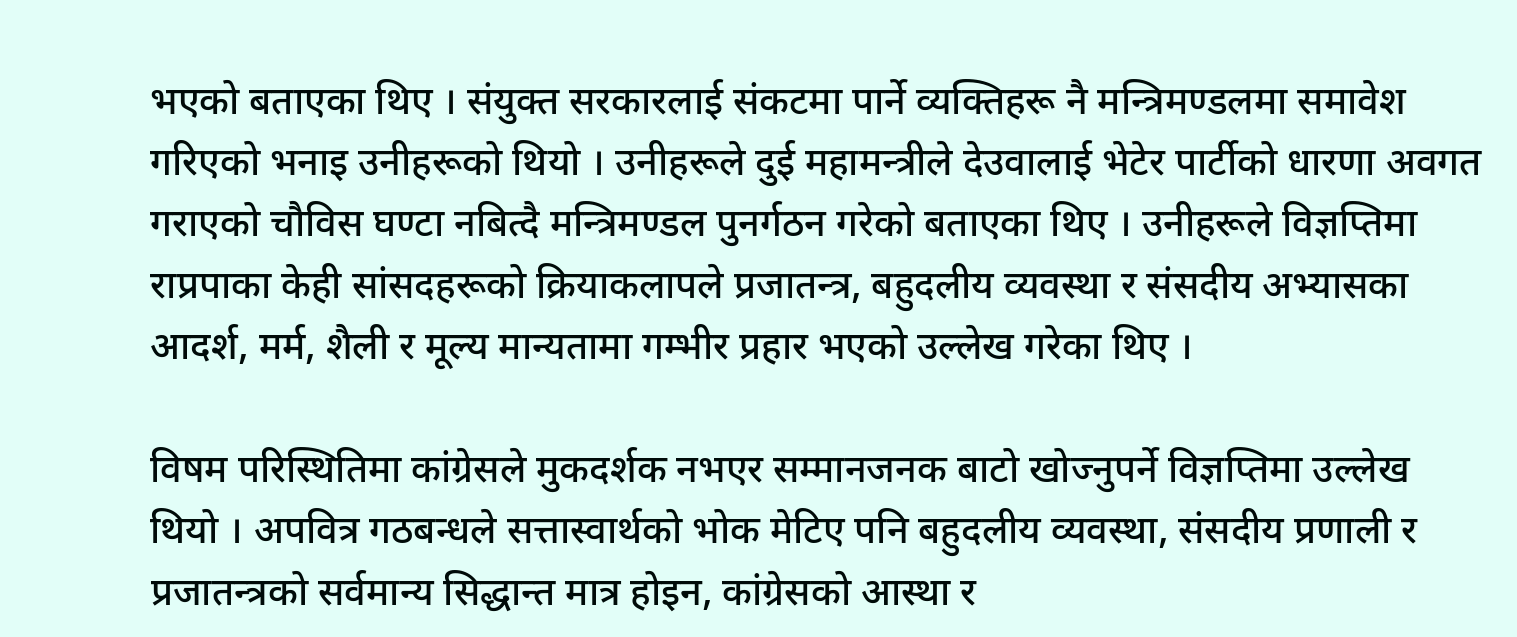भएको बताएका थिए । संयुक्त सरकारलाई संकटमा पार्ने व्यक्तिहरू नै मन्त्रिमण्डलमा समावेश गरिएको भनाइ उनीहरूको थियो । उनीहरूले दुई महामन्त्रीले देउवालाई भेटेर पार्टीको धारणा अवगत गराएको चौविस घण्टा नबित्दै मन्त्रिमण्डल पुनर्गठन गरेको बताएका थिए । उनीहरूले विज्ञप्तिमा राप्रपाका केही सांसदहरूको क्रियाकलापले प्रजातन्त्र, बहुदलीय व्यवस्था र संसदीय अभ्यासका आदर्श, मर्म, शैली र मूल्य मान्यतामा गम्भीर प्रहार भएको उल्लेख गरेका थिए ।

विषम परिस्थितिमा कांग्रेसले मुकदर्शक नभएर सम्मानजनक बाटो खोज्नुपर्ने विज्ञप्तिमा उल्लेख थियो । अपवित्र गठबन्धले सत्तास्वार्थको भोक मेटिए पनि बहुदलीय व्यवस्था, संसदीय प्रणाली र प्रजातन्त्रको सर्वमान्य सिद्धान्त मात्र होइन, कांग्रेसको आस्था र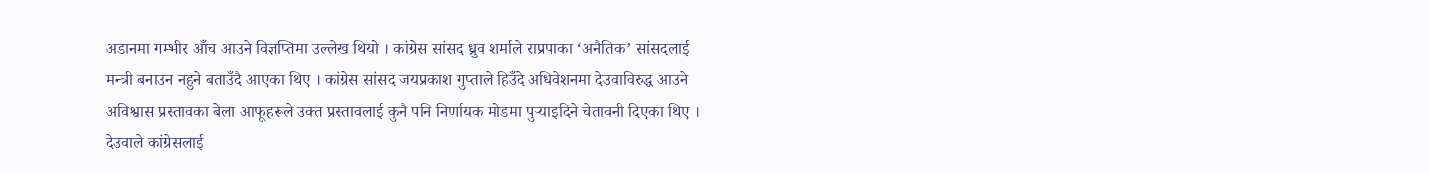अडानमा गम्भीर आँच आउने विज्ञप्तिमा उल्लेख थियो । कांग्रेस सांसद ध्रुव शर्माले राप्रपाका ‘अनैतिक’ सांसदलाई मन्त्री बनाउन नहुने बताउँदै आएका थिए । कांग्रेस सांसद जयप्रकाश गुप्ताले हिउँदे अधिवेशनमा देउवाविरुद्ध आउने अविश्वास प्रस्तावका बेला आफूहरूले उक्त प्रस्तावलाई कुनै पनि निर्णायक मोडमा पुर्‍याइदिने चेतावनी दिएका थिए । देउवाले कांग्रेसलाई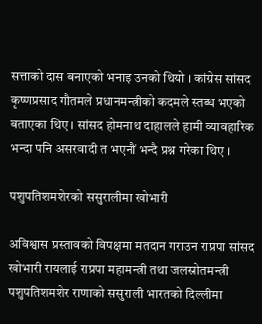सत्ताको दास बनाएको भनाइ उनको थियो । कांग्रेस सांसद कृष्णप्रसाद गौतमले प्रधानमन्त्रीको कदमले स्तब्ध भएको बताएका थिए । सांसद होमनाथ दाहालले हामी व्यावहारिक भन्दा पनि असरवादी त भएनौं भन्दै प्रश्न गरेका थिए ।

पशुपतिशमशेरको ससुरालीमा खोभारी

अविश्वास प्रस्तावको विपक्षमा मतदान गराउन राप्रपा सांसद खोभारी रायलाई राप्रपा महामन्त्री तथा जलस्रोतमन्त्री पशुपतिशमशेर राणाको ससुराली भारतको दिल्लीमा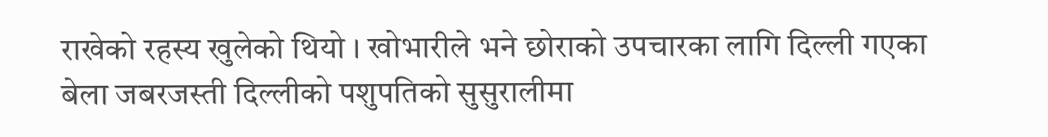राखेको रहस्य खुलेको थियो । खोभारीले भने छोराको उपचारका लागि दिल्ली गएका बेला जबरजस्ती दिल्लीको पशुपतिको सुसुरालीमा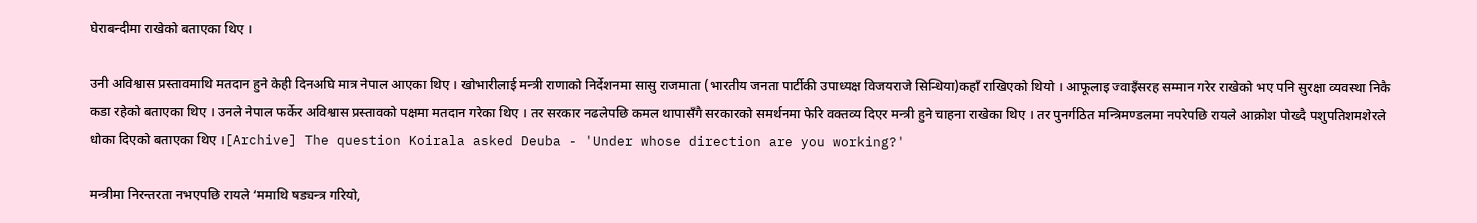घेराबन्दीमा राखेको बताएका थिए ।

उनी अविश्वास प्रस्तावमाथि मतदान हुने केही दिनअघि मात्र नेपाल आएका थिए । खोभारीलाई मन्त्री राणाको निर्देशनमा सासु राजमाता (भारतीय जनता पार्टीकी उपाध्यक्ष विजयराजे सिन्धिया)कहाँ राखिएको थियो । आफूलाइ ज्वाइँसरह सम्मान गरेर राखेको भए पनि सुरक्षा व्यवस्था निकै कडा रहेको बताएका थिए । उनले नेपाल फर्केर अविश्वास प्रस्तावको पक्षमा मतदान गरेका थिए । तर सरकार नढलेपछि कमल थापासँगै सरकारको समर्थनमा फेरि वक्तव्य दिएर मन्त्री हुने चाहना राखेका थिए । तर पुनर्गठित मन्त्रिमण्डलमा नपरेपछि रायले आक्रोश पोख्दै पशुपतिशमशेरले धोका दिएको बताएका थिए ।[Archive] The question Koirala asked Deuba - 'Under whose direction are you working?'

मन्त्रीमा निरन्तरता नभएपछि रायले ‘ममाथि षड्यन्त्र गरियो,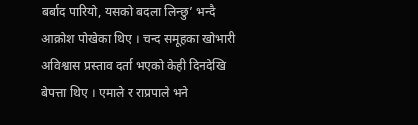बर्बाद पारियो, यसको बदला लिन्छु’ भन्दै आक्रोश पोखेका थिए । चन्द समूहका खोभारी अविश्वास प्रस्ताव दर्ता भएको केही दिनदेखि बेपत्ता थिए । एमाले र राप्रपाले भने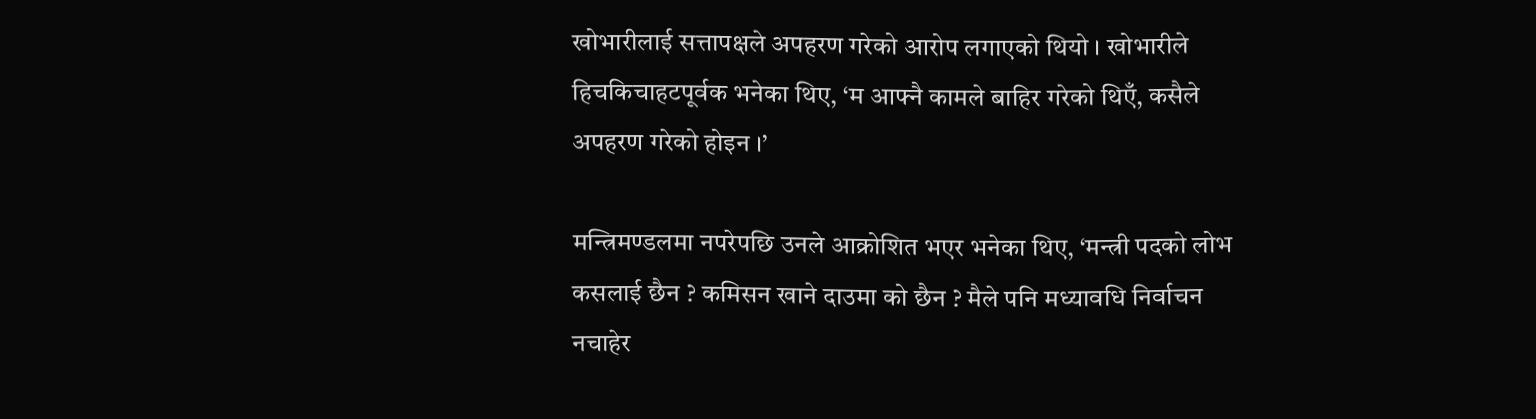खोभारीलाई सत्तापक्षले अपहरण गरेको आरोप लगाएको थियो । खोभारीले हिचकिचाहटपूर्वक भनेका थिए, ‘म आफ्नै कामले बाहिर गरेको थिएँ, कसैले अपहरण गरेको होइन ।’

मन्त्रिमण्डलमा नपरेपछि उनले आक्रोशित भएर भनेका थिए, ‘मन्त्री पदको लोभ कसलाई छैन ? कमिसन खाने दाउमा को छैन ? मैले पनि मध्यावधि निर्वाचन नचाहेर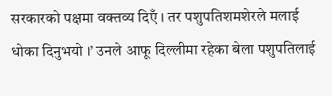सरकारको पक्षमा वक्तव्य दिएँ । तर पशुपतिशमशेरले मलाई धोका दिनुभयो ।’ उनले आफू दिल्लीमा रहेका बेला पशुपतिलाई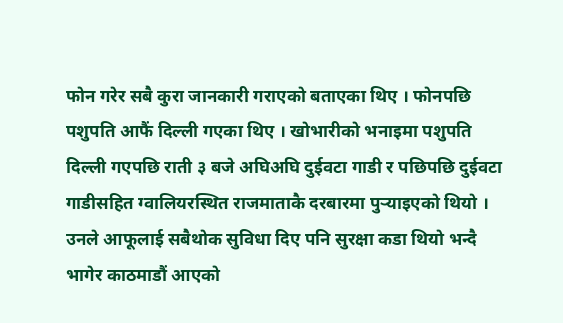फोन गरेर सबै कुरा जानकारी गराएको बताएका थिए । फोनपछि पशुपति आफैं दिल्ली गएका थिए । खोभारीको भनाइमा पशुपति दिल्ली गएपछि राती ३ बजे अघिअघि दुईवटा गाडी र पछिपछि दुईवटा गाडीसहित ग्वालियरस्थित राजमाताकै दरबारमा पुर्‍याइएको थियो । उनले आफूलाई सबैथोक सुविधा दिए पनि सुरक्षा कडा थियो भन्दै भागेर काठमाडौं आएको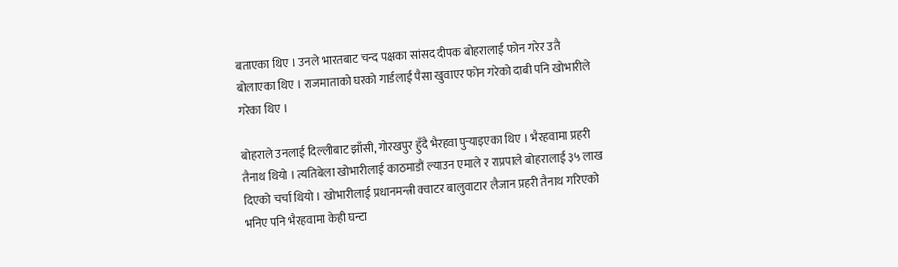बताएका थिए । उनले भारतबाट चन्द पक्षका सांसद दीपक बोहरालाई फोन गरेर उतै बोलाएका थिए । राजमाताको घरको गार्डलाई पैसा खुवाएर फोन गरेको दाबी पनि खोभारीले गरेका थिए ।

बोहराले उनलाई दिल्लीबाट झाँसी, गोरखपुर हुँदै भैरहवा पुर्‍याइएका थिए । भैरहवामा प्रहरी तैनाथ थियो । त्यतिबेला खोभारीलाई काठमाडौं ल्याउन एमाले र राप्रपाले बोहरालाई ३५ लाख दिएको चर्चा थियो । खोभारीलाई प्रधानमन्त्री क्वाटर बालुवाटार लैजान प्रहरी तैनाथ गरिएको भनिए पनि भैरहवामा केही घन्टा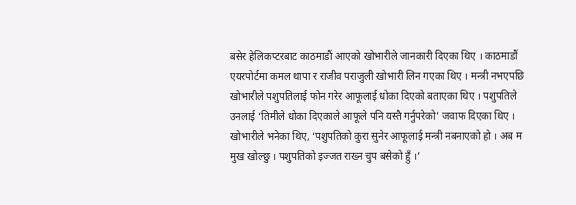बसेर हेलिकप्टरबाट काठमाडौं आएको खोभारीले जानकारी दिएका थिए । काठमाडौं एयरपोर्टमा कमल थापा र राजीव पराजुली खोभारी लिन गएका थिए । मन्त्री नभएपछि खोभारीले पशुपतिलाई फोन गरेर आफूलाई धोका दिएको बताएका थिए । पशुपतिले उनलाई ‘तिमीले धोका दिएकाले आफूले पनि यस्तै गर्नुपरेको’ जवाफ दिएका थिए । खोभारीले भनेका थिए, ‘पशुपतिको कुरा सुनेर आफूलाई मन्त्री नबनाएको हो । अब म मुख खोल्छु । पशुपतिको इज्जत राख्न चुप बसेको हुँ ।’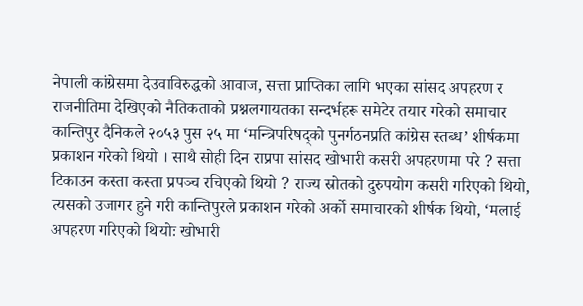नेपाली कांग्रेसमा देउवाविरुद्धको आवाज, सत्ता प्राप्तिका लागि भएका सांसद अपहरण र राजनीतिमा देखिएको नैतिकताको प्रश्नलगायतका सन्दर्भहरू समेटेर तयार गरेको समाचार कान्तिपुर दैनिकले २०५३ पुस २५ मा ‘मन्त्रिपरिषद्को पुनर्गठनप्रति कांग्रेस स्तब्ध’ शीर्षकमा प्रकाशन गरेको थियो । साथै सोही दिन राप्रपा सांसद खोभारी कसरी अपहरणमा परे ? सत्ता टिकाउन कस्ता कस्ता प्रपञ्च रचिएको थियो ? राज्य स्रोतको दुरुपयोग कसरी गरिएको थियो, त्यसको उजागर हुने गरी कान्तिपुरले प्रकाशन गरेको अर्को समाचारको शीर्षक थियो, ‘मलाई अपहरण गरिएको थियोः खोभारी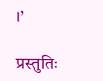।’

प्रस्तुतिः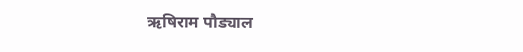ऋषिराम पौड्याल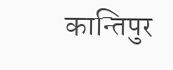कान्तिपुर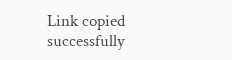Link copied successfully